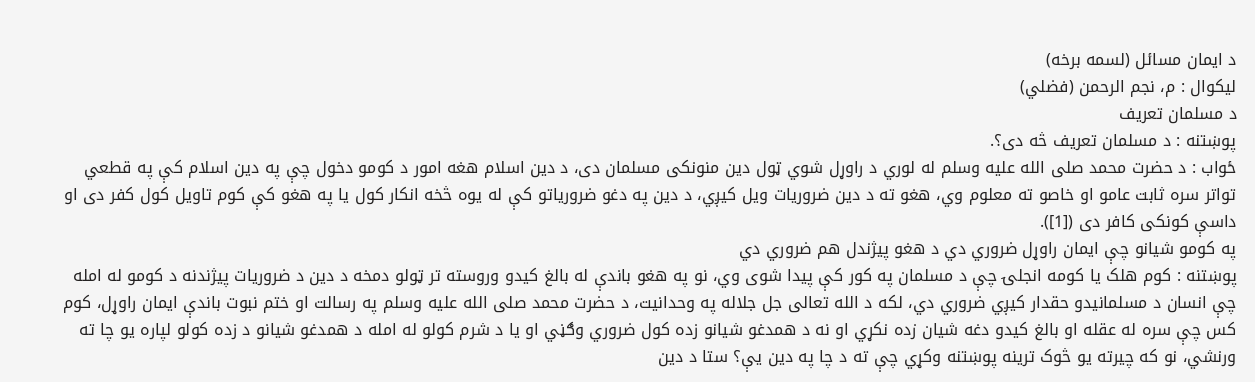د ايمان مسائل (لسمه برخه)
ليکوال : م، نجم الرحمن (فضلي)
د مسلمان تعريف
پوښتنه : د مسلمان تعريف څه دى؟.
ځواب : د حضرت محمد صلی الله عليه وسلم له لوري د راوړل شوي ټول دين منونکى مسلمان دى، د دين اسلام هغه امور د کومو دخول چې په دين اسلام کې په قطعي تواتر سره ثابت عامو او خاصو ته معلوم وي، هغو ته د دين ضروريات ويل کيږي، د دين په دغو ضرورياتو کې له يوه څخه انکار کول يا په هغو کې کوم تاويل کول کفر دى او داسې کونکى کافر دى ([1]).
په کومو شيانو چې ايمان راوړل ضروري دي د هغو پيژندل هم ضروري دي
پوښتنه : کوم هلک يا کومه انجلۍ چې د مسلمان په کور کې پيدا شوى وي، نو په هغو باندې له بالغ کيدو وروسته تر ټولو دمخه د دين د ضروريات پيژندنه د کومو له امله چې انسان د مسلمانيدو حقدار کيږي ضروري دي، لکه د الله تعالى جل جلاله په وحدانيت، د حضرت محمد صلی الله عليه وسلم په رسالت او ختم نبوت باندې ايمان راوړل، کوم کس چې سره له عقله او بالغ کيدو دغه شيان زده نکړي او نه د همدغو شيانو زده کول ضروري وګڼي او يا د شرم کولو له امله د همدغو شيانو د زده کولو لپاره يو چا ته ورنشي، نو که چيرته يو څوک ترينه پوښتنه وکړي چې ته د چا په دين يې؟ ستا د دين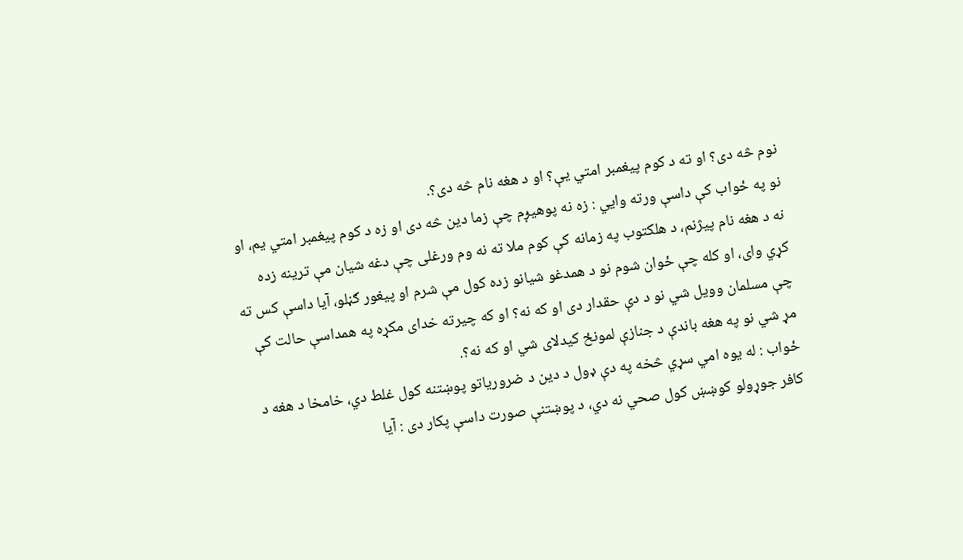نوم څه دى؟ او ته د کوم پيغمبر امتي يې؟ او د هغه نام څه دى؟.
نو په ځواب کې داسې ورته وايي : زه نه پوهيږم چې زما دين څه دى او زه د کوم پيغمبر امتي يم، او نه د هغه نام پيژنم، د هلکتوب په زمانه کې کوم ملا ته نه وم ورغلى چې دغه شيان مې ترينه زده کړي واى، او کله چې ځوان شوم نو د همدغو شيانو زده کول مې شرم او پيغور ګڼلو، آيا داسې کس ته چې مسلمان وويل شي نو د دې حقدار دى او که نه؟ او که چيرته خداى مکړه په همداسې حالت کې مړ شي نو په هغه باندې د جنازې لمونځ کيدلاى شي او که نه؟.
ځواب : له يوه امي سړي څخه په دې ډول د دين د ضرورياتو پوښتنه کول غلط دي، خامخا د هغه د کافر جوړولو کوښښ کول صحي نه دي، د پوښتنې صورت داسې پکار دى : آيا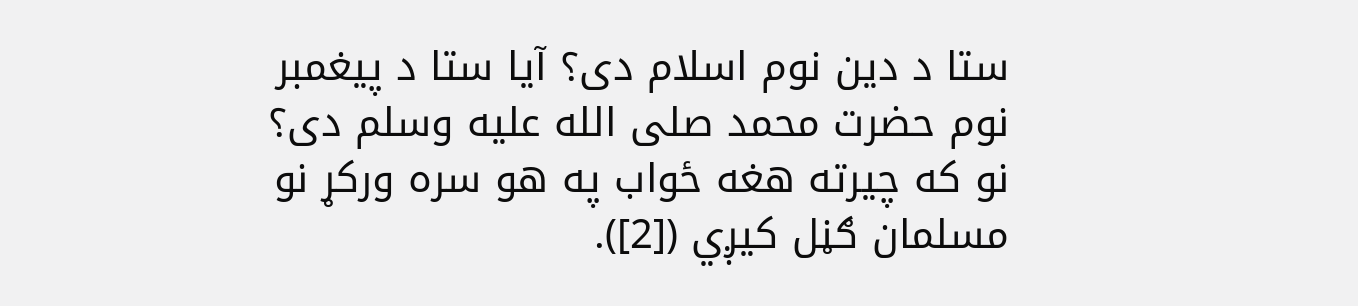ستا د دين نوم اسلام دى؟ آيا ستا د پيغمبر نوم حضرت محمد صلی الله عليه وسلم دى؟ نو که چيرته هغه ځواب په هو سره ورکړ نو مسلمان ګڼل کيږي ([2]).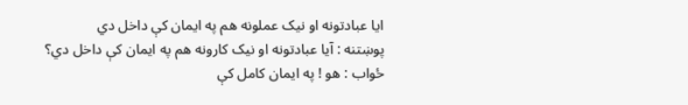ايا عبادتونه او نيک عملونه هم په ايمان کې داخل دي
پوښتنه : آيا عبادتونه او نيک کارونه هم په ايمان کې داخل دي؟
ځواب : هو ! په ايمان کامل کې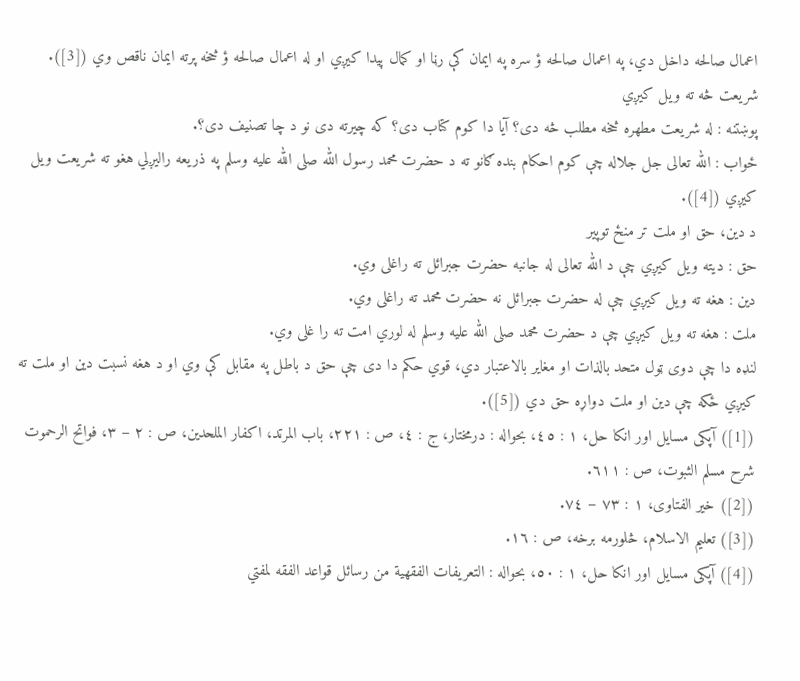اعمال صالحه داخل دي، په اعمال صالحه ؤ سره په ايمان کې رڼا او کمال پيدا کيږي او له اعمال صالحه ؤ څخه پرته ايمان ناقص وي ([3]).
شريعت څه ته ويل کيږي
پوښتنه : له شريعت مطهره څخه مطلب څه دى؟ آيا دا کوم کتاب دى؟ که چيرته دى نو د چا تصنيف دى؟.
ځواب : الله تعالى جل جلاله چې کوم احکام بنده ګانو ته د حضرت محمد رسول الله صلی الله عليه وسلم په ذريعه راليږلي هغو ته شريعت ويل کيږي ([4]).
د دين، حق او ملت تر منځ توپير
حق : ديته ويل کيږي چې د الله تعالى له جانبه حضرت جبرائل ته راغلى وي.
دين : هغه ته ويل کيږي چې له حضرت جبرائل نه حضرت محمد ته راغلى وي.
ملت : هغه ته ويل کيږي چې د حضرت محمد صلی الله عليه وسلم له لوري امت ته را غلى وي.
لنډه دا چې دوی ټول متحد بالذات او مغاير بالاعتبار دي، قوي حکم دا دى چې حق د باطل په مقابل کې وي او د هغه نسبت دين او ملت ته کيږي ځکه چې دين او ملت دواړه حق دي ([5]).
([1]) آپکى مسايل اور انکا حل، ١ : ٤٥، بحواله : درمختار، ج : ٤، ص : ٢٢١، باب المرتد، اکفار الملحدين، ص : ٢ – ٣، فواتح الرحموت شرح مسلم الثبوت، ص : ٦١١.
([2]) خير الفتاوى، ١ : ٧٣ – ٧٤.
([3]) تعليم الاسلام، څلورمه برخه، ص : ١٦.
([4]) آپکى مسايل اور انکا حل، ١ : ٥٠، بحواله : التعريفات الفقهية من رسائل قواعد الفقه لمفتي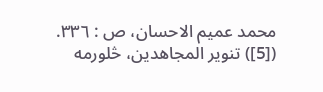محمد عميم الاحسان، ص : ٣٣٦.
([5]) تنوير المجاهدين، څلورمه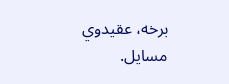برخه، عقيدوي مسايل.